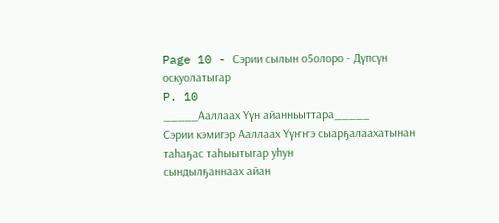Page 10 - Сэрии сылын о5олоро - Дүпсүн оскуолатыгар
P. 10
_____Ааллаах Үүн айанньыттара_____
Сэрии кэмигэр Ааллаах Үүҥҥэ сыарҕалаахатынан таһаҕас таһыытыгар уһун
сындылҕаннаах айан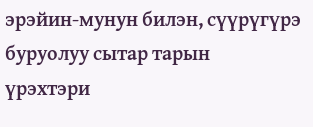эрэйин-мунун билэн, сүүрүгүрэ буруолуу сытар тарын
үрэхтэри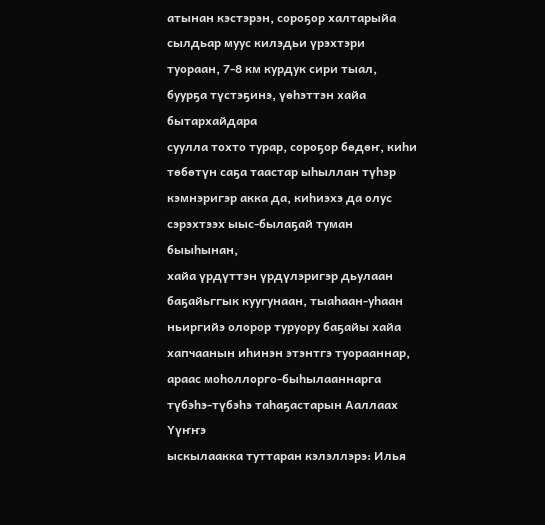атынан кэстэрэн, сороҕор халтарыйа сылдьар муус килэдьи үрэхтэри
туораан, 7-8 км курдук сири тыал, буурҕа түстэҕинэ, үөһэттэн хайа бытархайдара
суулла тохто турар, сороҕор бөдөҥ, киһи төбөтүн саҕа таастар ыһыллан түһэр
кэмнэригэр акка да, киһиэхэ да олус сэрэхтээх ыыс-былаҕай туман быыһынан,
хайа үрдүттэн үрдүлэригэр дьулаан баҕайьггык куугунаан, тыаһаан-уһаан
ньиргийэ олорор туруору баҕайы хайа хапчаанын иһинэн этэнтгэ туорааннар,
араас моһоллорго-быһылааннарга түбэһэ-түбэһэ таһаҕастарын Ааллаах Үүҥҥэ
ыскылаакка туттаран кэлэллэрэ: Илья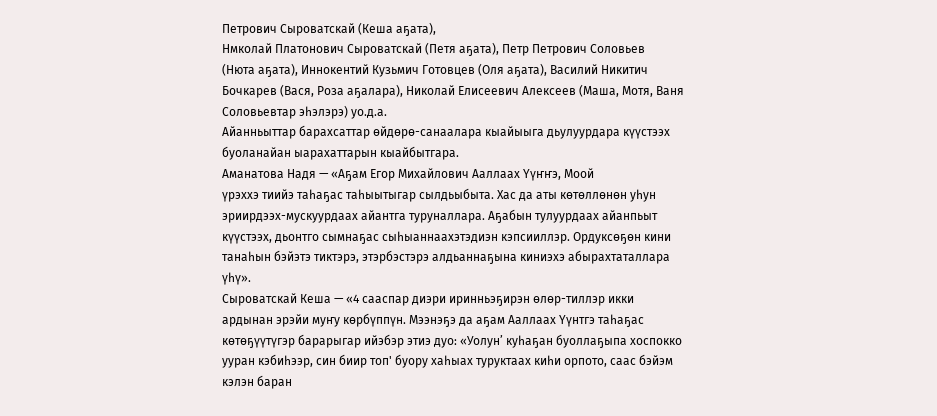Петрович Сыроватскай (Кеша аҕата),
Нмколай Платонович Сыроватскай (Петя аҕата), Петр Петрович Соловьев
(Нюта аҕата), Иннокентий Кузьмич Готовцев (Оля аҕата), Василий Никитич
Бочкарев (Вася, Роза аҕалара), Николай Елисеевич Алексеев (Маша, Мотя, Ваня
Соловьевтар эһэлэрэ) уо.д.а.
Айанньыттар барахсаттар өйдөрө-санаалара кыайыыга дьулуурдара күүстээх
буоланайан ыарахаттарын кыайбытгара.
Аманатова Надя — «Аҕам Егор Михайлович Ааллаах Үүҥҥэ, Моой
үрэххэ тиийэ таһаҕас таһыытыгар сылдьыбыта. Хас да аты көтөллөнөн уһун
эриирдээх-мускуурдаах айантга туруналлара. Аҕабын тулуурдаах айанпьыт
күүстээх, дьонтго сымнаҕас сыһыаннаахэтэдиэн кэпсииллэр. Ордуксөҕөн кини
танаһын бэйэтэ тиктэрэ, этэрбэстэрэ алдьаннаҕына киниэхэ абырахтаталлара
үһү».
Сыроватскай Кеша — «4 сааспар диэри иринньэҕирэн өлөр-тиллэр икки
ардынан эрэйи муҥу көрбүппүн. Мээнэҕэ да аҕам Ааллаах Үүнтгэ таһаҕас
көтөҕүүтүгэр барарыгар ийэбэр этиэ дуо: «Уолун’ куһаҕан буоллаҕыпа хоспокко
ууран кэбиһээр, син биир топ' буору хаһыах туруктаах киһи орпото, саас бэйэм
кэлэн баран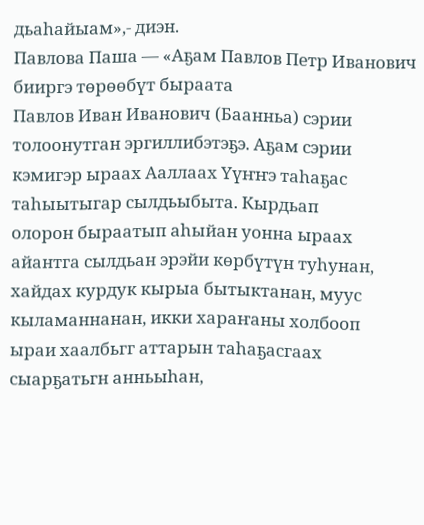дьаһайыам»,- диэн.
Павлова Паша — «Аҕам Павлов Петр Иванович бииргэ төрөөбүт быраата
Павлов Иван Иванович (Баанньа) сэрии толоонутган эргиллибэтэҕэ. Аҕам сэрии
кэмигэр ыраах Ааллаах Үүҥҥэ таһаҕас таһыытыгар сылдьыбыта. Кырдьап
олорон быраатып аһыйан уонна ыраах айантга сылдьан эрэйи көрбүтүн туһунан,
хайдах курдук кырыа бытыктанан, муус кыламаннанан, икки хараҥаны холбооп
ыраи хаалбьгг аттарын таһаҕасгаах сыарҕатьгн анньыһан,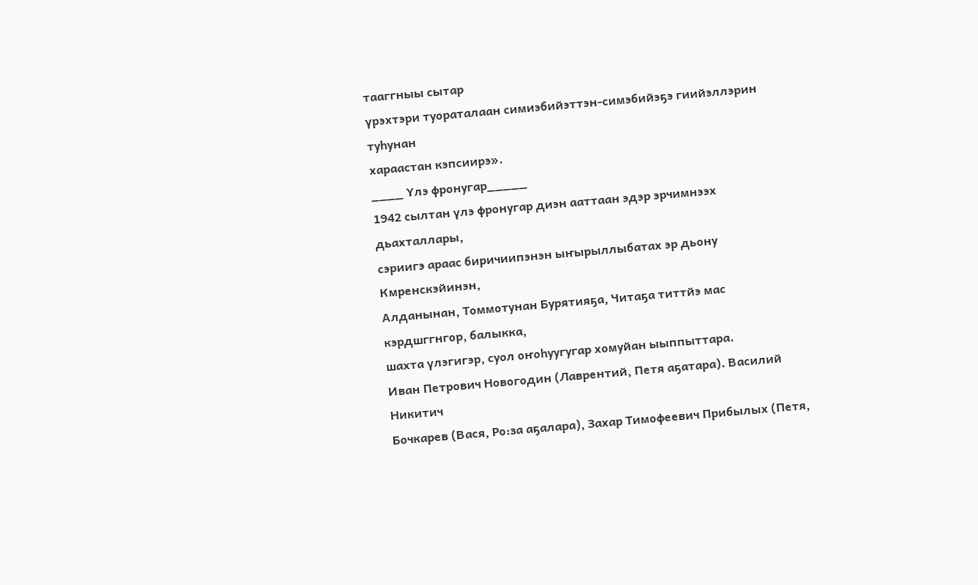тааггныы сытар
үрэхтэри туораталаан симиэбийэттэн-симэбийэҕэ гиийэллэрин туһунан
хараастан кэпсиирэ».
____ Үлэ фронугар_____
1942 сылтан үлэ фронугар диэн ааттаан эдэр эрчимнээх дьахталлары,
сэриигэ араас биричиипэнэн ыҥырыллыбатах эр дьону Кмренскэйинэн,
Алданынан, Томмотунан Бурятияҕа, Читаҕа титтйэ мас кэрдшггнгор, балыкка,
шахта үлэгигэр, суол оҥоһуугугар хомуйан ыыппыттара.
Иван Петрович Новогодин (Лаврентий, Петя аҕатара). Василий Никитич
Бочкарев (Вася, Ро:за аҕалара), Захар Тимофеевич Прибылых (Петя,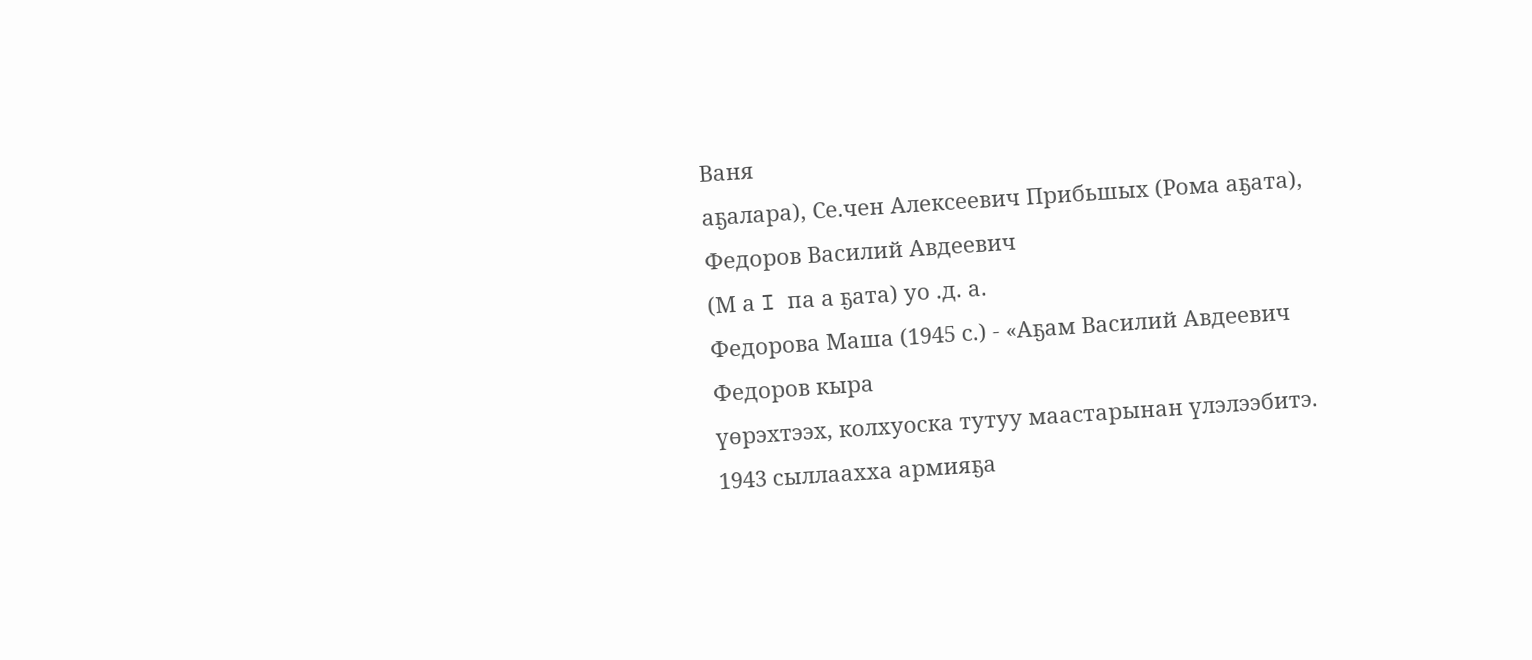Ваня
аҕалара), Се.чен Алексеевич Прибьшых (Рома аҕата), Федоров Василий Авдеевич
(М а I па а ҕата) уо .д. а.
Федорова Маша (1945 с.) - «Аҕам Василий Авдеевич Федоров кыра
үөрэхтээх, колхуоска тутуу маастарынан үлэлээбитэ. 1943 сыллаахха армияҕа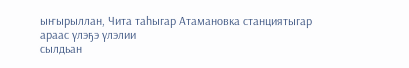ыҥырыллан, Чита таһыгар Атамановка станциятыгар араас үлэҕэ үлэлии
сылдьан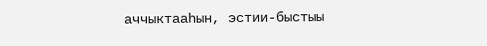аччыктааһын, эстии-быстыы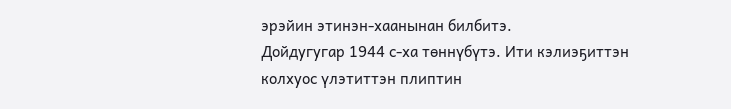эрэйин этинэн-хаанынан билбитэ.
Дойдугугар 1944 с-ха төннүбүтэ. Ити кэлиэҕиттэн колхуос үлэтиттэн плиптин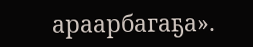араарбагаҕа».